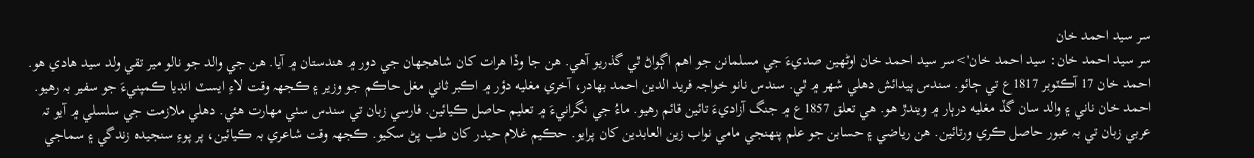سر سيد احمد خان
سر سيد احمد خان: سيد احمد خان'>سر سيد احمد خان اوڻهين صديءَ جي مسلمانن جو اهم اڳواڻ ٿي گذريو آهي. هن جا وڏا هرات کان شاھجھان جي دور ۾ هندستان ۾ آيا. هن جي والد جو نالو مير تقي ولد سيد هادي هو. احمد خان 17 آڪٽوبر 1817ع تي ڄائو. سندس پيدائش دهلي شھر ۾ ٿي. سندس نانو خواجہ فريد الدين احمد بهادر، آخري مغليه دؤر ۾ اڪبر ثاني مغل حاڪم جو وزير ۽ ڪجهہ وقت لاءِ ايسٽ انڊيا ڪمپنيءَ جو سفير بہ رهيو. احمد خان ناني ۽ والد سان گڏ مغليه درٻار ۾ ويندڙ هو. هي تعلق 1857ع ۾ جنگ آزاديءَ تائين قائم رهيو. ماءُ جي نگرانيءَ ۾ تعليم حاصل ڪيائين. فارسي زبان تي سندس سٺي مهارت هئي. دهلي ملازمت جي سلسلي ۾ آيو تہ عربي زبان تي بہ عبور حاصل ڪري ورتائين. هن رياضي ۽ حسابن جو علم پنھنجي مامي نواب زين العابدين کان پرايو. حڪيم غلام حيدر کان طب پڻ سکيو. ڪجهہ وقت شاعري بہ ڪيائين، پر پوءِ سنجيدہ زندگي ۽ سماجي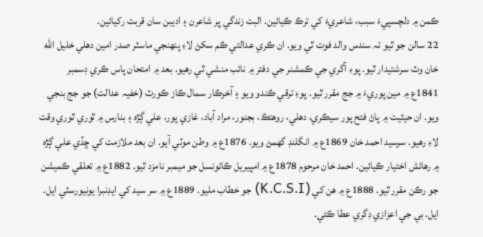ڪمن ۾ دلچسپيءَ سبب، شاعريءَ کي ترڪ ڪيائين. البت زندگي ڀر شاعرن ۽ اديبن سان قربت رکيائين.
22 سالن جو ٿيو تہ سندس والد فوت ٿي ويو. ان ڪري عدالتي ڪم سکڻ لاءِ پنھنجي ماسٽر صدر امين دهلي خليل الله خان وٽ سرشتيدار ٿيو. پوءِ آگري جي ڪمشنر جي دفتر ۾ نائب منشي ٿي رهيو. بعد ۾ امتحان پاس ڪري ڊسمبر 1841ع ۾ مين پوريءَ ۾ جج مقرر ٿيو. پوءِ ترقي ڪندو ويو ۽ آخرڪار سمال ڪاز ڪورٽ (خفيہ عدالت) جو جج بنجي ويو. ان حيثيت ۾ پاڻ فتح پور سيڪري، دهلي، روهتڪ، بجنور، مراد آباد، غازي پور، علي ڳڙه ۽ بنارس ۾ ٿوري ٿوري وقت لاءِ رهيو. سرسيد احمد خان 1869ع ۾ انگلنڊ گهمڻ ويو. 1876ع ۾ وطن موٽي آيو. ان بعد ملازمت کي ڇڏي علي ڳڙه ۾ رهائش اختيار ڪيائين. احمد خان مرحوم 1878ع ۾ امپيريل ڪائونسل جو ميمبر نامزد ٿيو. 1882ع ۾ تعلقي ڪميشن جو رڪن مقرر ٿيو. 1888ع ۾ هن کي (K.C.S.I) جو خطاب مليو. 1889ع ۾ سر سيد کي ايڊنبرا يونيورسٽي ايل. ايل. بي جي اعزازي ڊگري عطا ڪئي.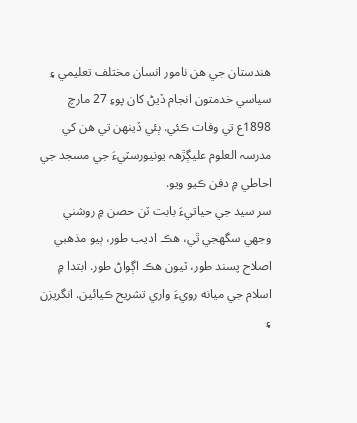هندستان جي هن نامور انسان مختلف تعليمي ۽ سياسي خدمتون انجام ڏيڻ کان پوءِ 27 مارچ 1898ع تي وفات ڪئي. ٻئي ڏينهن تي هن کي مدرسہ العلوم عليڳڙھہ يونيورسٽيءَ جي مسجد جي احاطي ۾ دفن ڪيو ويو.
سر سيد جي حياتيءَ بابت ٽن حصن ۾ روشني وجهي سگهجي ٿي، هڪ اديب طور، ٻيو مذهبي اصلاح پسند طور، ٽيون هڪ اڳواڻ طور. ابتدا ۾ اسلام جي ميانه رويءَ واري تشريح ڪيائين. انگريزن ۽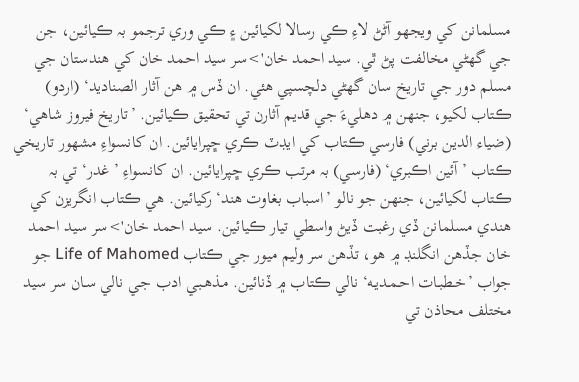مسلمانن کي ويجهو آڻڻ لاءِ ڪي رسالا لکيائين ۽ ڪي وري ترجمو بہ ڪيائين، جن جي گهڻي مخالفت پڻ ٿي. سيد احمد خان'>سر سيد احمد خان کي هندستان جي مسلم دور جي تاريخ سان گهڻي دلچسپي هئي. ان ڏس ۾ هن آثار الصناديد‘ (اردو) ڪتاب لکيو، جنهن ۾ دهليءَ جي قديم آثارن تي تحقيق ڪيائين. ’تاريخ فيروز شاهي‘ (ضياء الدين برني) فارسي ڪتاب کي ايڊٽ ڪري ڇپرايائين. ان کانسواءِ مشھور تاريخي ڪتاب ’آئين اڪبري‘ (فارسي) بہ مرتب ڪري ڇپرايائين. ان کانسواءِ ’غدر‘ تي بہ ڪتاب لکيائين، جنهن جو نالو ’اسباب بغاوت هند‘ رکيائين. هي ڪتاب انگريزن کي هندي مسلمانن ڏي رغبت ڏيڻ واسطي تيار ڪيائين. سيد احمد خان'>سر سيد احمد خان جڏهن انگلنڊ ۾ هو، تڏهن سر وليم ميور جي ڪتاب Life of Mahomed جو جواب ’خـطبـات احـمـديـه‘ نالي ڪتاب ۾ ڏنائين. مـذهـبـي ادب جـي نالي سـان سر سيد مختلف محاذن تي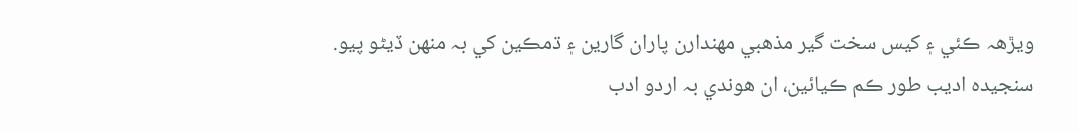ويڙھہ ڪئي ۽ کيس سخت گير مذهبي مهندارن پاران گارين ۽ ڌمڪين کي بہ منهن ڏيڻو پيو. سنجيدہ اديب طور ڪم ڪيائين، ان هوندي بہ اردو ادب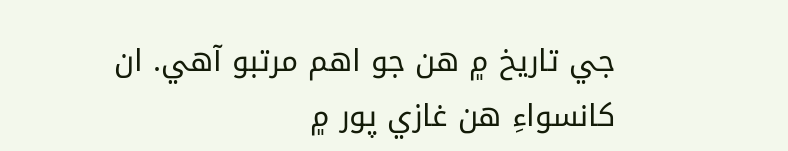جي تاريخ ۾ هن جو اهم مرتبو آهي. ان کانسواءِ هن غازي پور ۾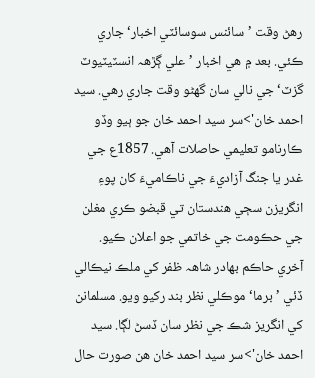رهڻ وقت ’سائنس سوسائٽي اخبار‘ جاري ڪئي. بعد ۾ هي اخبار ’علي ڳڙھہ انسٽيٽيوٽ گزٽ‘ جي نالي سان گهڻو وقت جاري رهي. سيد احمد خان'>سر سيد احمد خان جو ٻيو وڏو ڪارنامو تعليمي حاصلات آهي. 1857ع جي غدر يا جنگ آزاديءَ جي ناڪاميءَ کان پوءِ انگريزن سڄي هندستان تي قبضو ڪري مغلن جي حڪومت جي خاتمي جو اعلان ڪيو. آخري حاڪم بھادر شاھہ ظفر کي ملڪ نيڪالي ڏئي ’برما‘ موڪلي نظر بند رکيو ويو. مسلمانن کي انگريز شڪ جي نظر سان ڏسڻ لڳا. سيد احمد خان'>سر سيد احمد خان هن صورت حال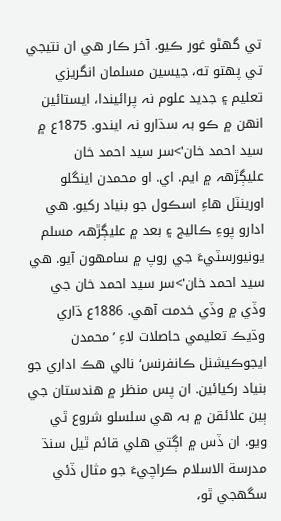تي گهڻو غور ڪيو. آخر ڪار هي ان نتيجي تي پهتو ته، جيسين مسلمان انگريزي تعليم ۽ جديد علوم نہ پرائيندا، ايستائين انهن ۾ ڪو بہ سڌارو نہ ايندو. 1875ع ۾ سيد احمد خان'>سر سيد احمد خان عليڳڙھہ ۾ ايم. اي. او محمدن اينگلو اورينٽل هاءِ اسڪول جو بنياد رکيو. هي ادارو پوءِ ڪاليج ۽ بعد ۾ عليڳڙھہ مسلم يونيورسٽيءَ جي روپ ۾ سامهون آيو. هي سيد احمد خان'>سر سيد احمد خان جي وڏي ۾ وڏي خدمت آهي. 1886ع ڌاري وڌيڪ تعليمي حاصلات لاءِ ’محمدن ايجوڪيشنل ڪانفرنس‘ نالي هڪ اداري جو بنياد رکيائين. ان پس منظر ۾ هندستان جي ٻين علائقن ۾ بہ هي سلسلو شروع ٿي ويو. ان ڏس ۾ اڳتي هلي قائم ٿيل سنڌ مدرسة الاسلام ڪراچيءَ جو مثال ڏئي سگهجي ٿو،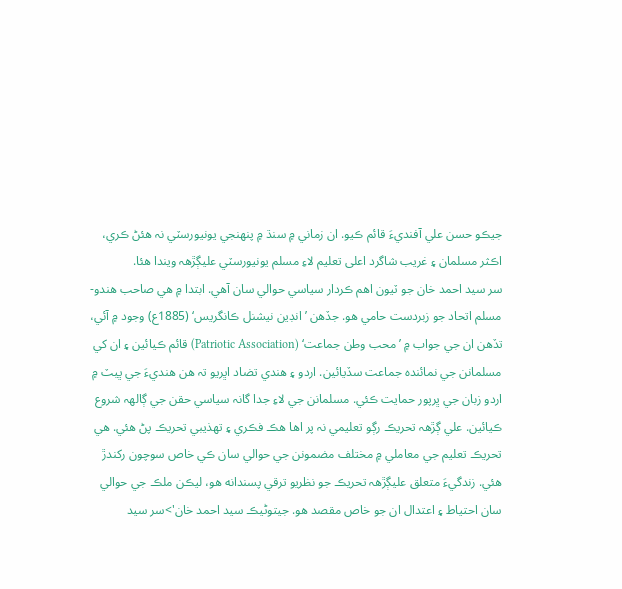جيڪو حسن علي آفنديءَ قائم ڪيو. ان زماني ۾ سنڌ ۾ پنھنجي يونيورسٽي نہ هئڻ ڪري، اڪثر مسلمان ۽ غريب شاگرد اعلى تعليم لاءِ مسلم يونيورسٽي عليڳڙھہ ويندا هئا.
سر سيد احمد خان جو ٽيون اهم ڪردار سياسي حوالي سان آهي. ابتدا ۾ هي صاحب هندو- مسلم اتحاد جو زبردست حامي هو. جڏهن ’انڊين نيشنل ڪانگريس‘ (1885ع) وجود ۾ آئي، تڏهن ان جي جواب ۾ ’محب وطن جماعت‘ (Patriotic Association) قائم ڪيائين ۽ ان کي مسلمانن جي نمائنده جماعت سڏيائين. اردو ۽ هندي تضاد اڀريو تہ هن هنديءَ جي ڀيٽ ۾ اردو زبان جي ڀرپور حمايت ڪئي. مسلمانن جي لاءِ جدا گانہ سياسي حقن جي ڳالھہ شروع ڪيائين. علي ڳڙھہ تحريڪ رڳو تعليمي نہ پر اها هڪ فڪري ۽ تهذيبي تحريڪ پڻ هئي. هي تحريڪ تعليم جي معاملي ۾ مختلف مضمونن جي حوالي سان ڪي خاص سوچون رکندڙ هئي. زندگيءَ متعلق عليڳڙھہ تحريڪ جو نظريو ترقي پسندانه هو، ليڪن ملڪ جي حوالي سان احتياط ۽ اعتدال ان جو خاص مقصد هو. جيتوڻيڪ سيد احمد خان'>سر سيد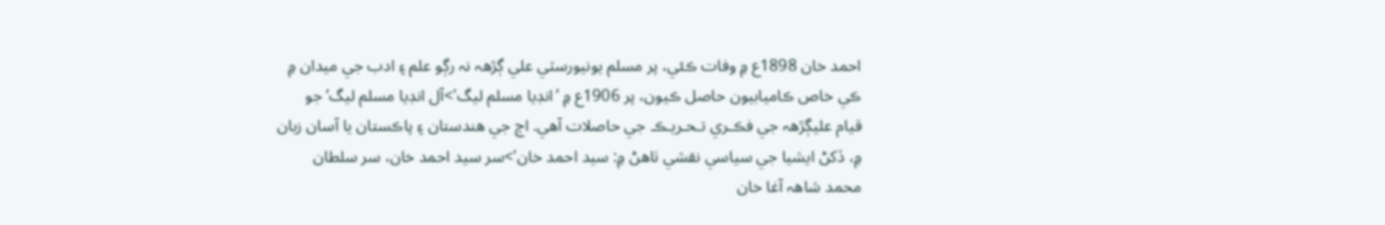احمد خان 1898ع ۾ وفات ڪئي، پر مسلم يونيورسٽي علي ڳڙھہ نہ رڳو علم ۽ ادب جي ميدان ۾ ڪي خاص ڪاميابيون حاصل ڪيون، پر 1906ع ۾ ’انڊيا مسلم ليگ'>آل انڊيا مسلم ليگ‘ جو قيام عليڳڙھہ جي فڪـري تـحـريـڪ جي حاصلات آهي. اڄ جي هندستان ۽ پاڪستان يا آسان زبان ۾، ڏکڻ ايشيا جي سياسي نقشي ٺاهڻ ۾: سيد احمد خان'>سر سيد احمد خان، سر سلطان محمد شاھہ آغا خان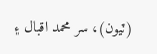(ٽيون)، سر محمد اقبال ۽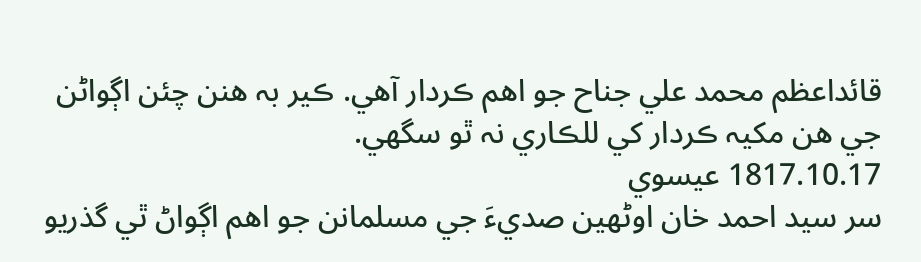قائداعظم محمد علي جناح جو اهم ڪردار آهي. ڪير بہ هنن چئن اڳواڻن جي هن مکيہ ڪردار کي للڪاري نہ ٿو سگهي.
1817.10.17 عيسوي
سر سيد احمد خان اوڻهين صديءَ جي مسلمانن جو اهم اڳواڻ ٿي گذريو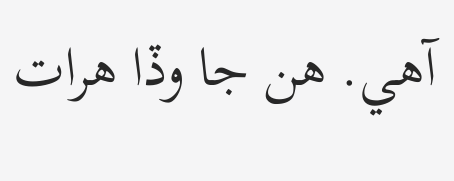آهي. هن جا وڏا هرات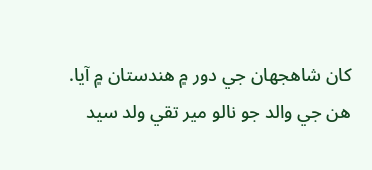کان شاهجهان جي دور ۾ هندستان ۾ آيا. هن جي والد جو نالو مير تقي ولد سيد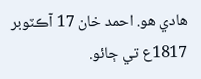هادي هو. احمد خان 17 آڪٽوبر 1817ع تي ڄائو.